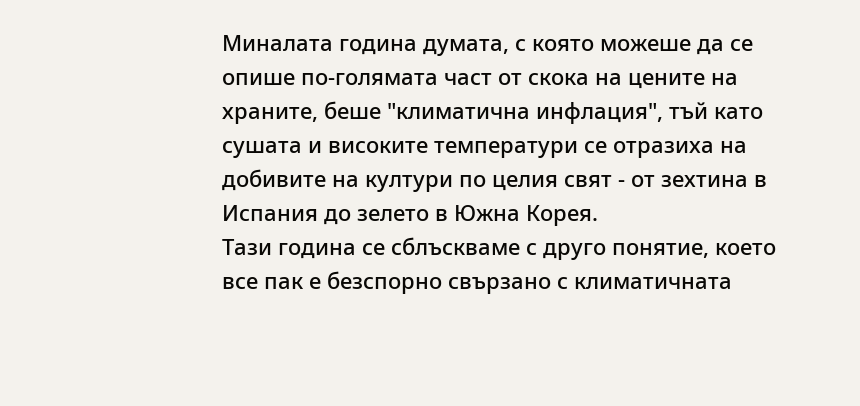Миналата година думата, с която можеше да се опише по-голямата част от скока на цените на храните, беше "климатична инфлация", тъй като сушата и високите температури се отразиха на добивите на култури по целия свят - от зехтина в Испания до зелето в Южна Корея.
Тази година се сблъскваме с друго понятие, което все пак е безспорно свързано с климатичната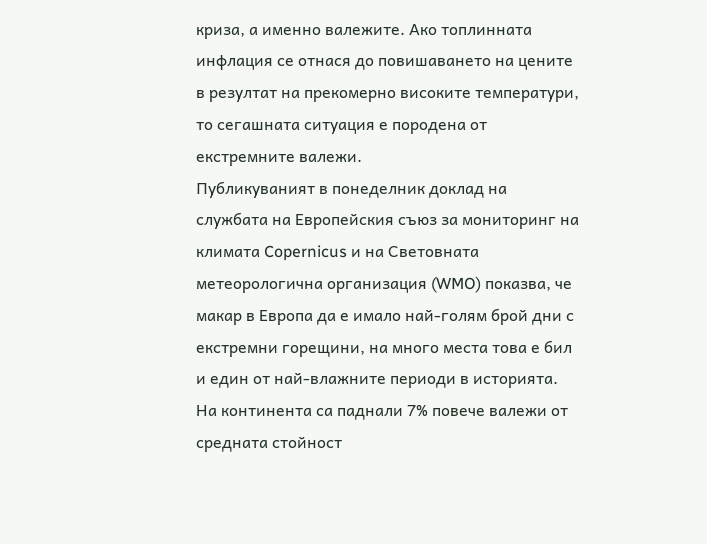криза, а именно валежите. Ако топлинната инфлация се отнася до повишаването на цените в резултат на прекомерно високите температури, то сегашната ситуация е породена от екстремните валежи.
Публикуваният в понеделник доклад на службата на Европейския съюз за мониторинг на климата Copernicus и на Световната метеорологична организация (WMO) показва, че макар в Европа да е имало най-голям брой дни с екстремни горещини, на много места това е бил и един от най-влажните периоди в историята. На континента са паднали 7% повече валежи от средната стойност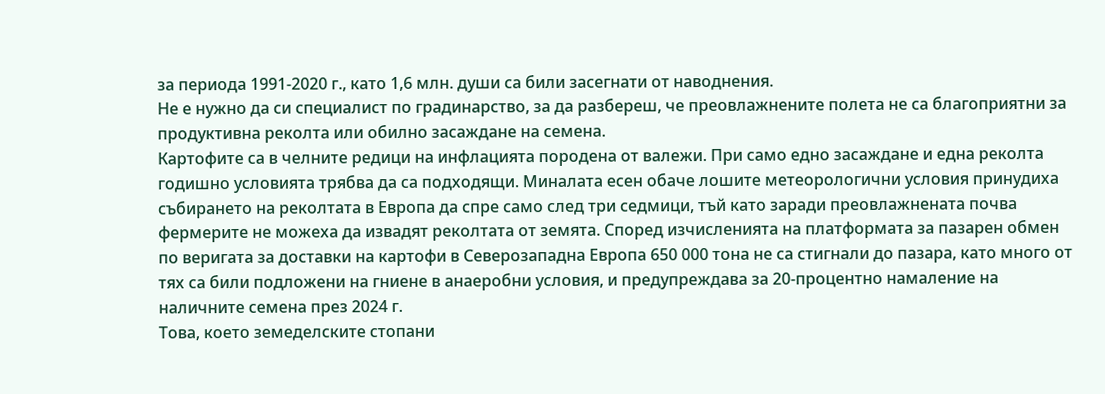за периода 1991-2020 г., като 1,6 млн. души са били засегнати от наводнения.
Не е нужно да си специалист по градинарство, за да разбереш, че преовлажнените полета не са благоприятни за продуктивна реколта или обилно засаждане на семена.
Картофите са в челните редици на инфлацията породена от валежи. При само едно засаждане и една реколта годишно условията трябва да са подходящи. Миналата есен обаче лошите метеорологични условия принудиха събирането на реколтата в Европа да спре само след три седмици, тъй като заради преовлажнената почва фермерите не можеха да извадят реколтата от земята. Според изчисленията на платформата за пазарен обмен по веригата за доставки на картофи в Северозападна Европа 650 000 тона не са стигнали до пазара, като много от тях са били подложени на гниене в анаеробни условия, и предупреждава за 20-процентно намаление на наличните семена през 2024 г.
Това, което земеделските стопани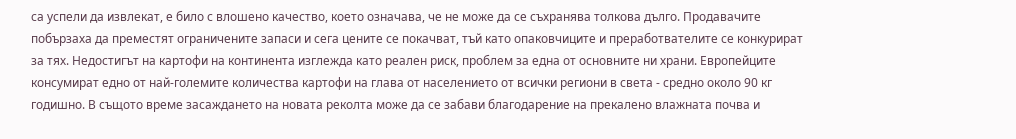са успели да извлекат, е било с влошено качество, което означава, че не може да се съхранява толкова дълго. Продавачите побързаха да преместят ограничените запаси и сега цените се покачват, тъй като опаковчиците и преработвателите се конкурират за тях. Недостигът на картофи на континента изглежда като реален риск, проблем за една от основните ни храни. Европейците консумират едно от най-големите количества картофи на глава от населението от всички региони в света - средно около 90 кг годишно. В същото време засаждането на новата реколта може да се забави благодарение на прекалено влажната почва и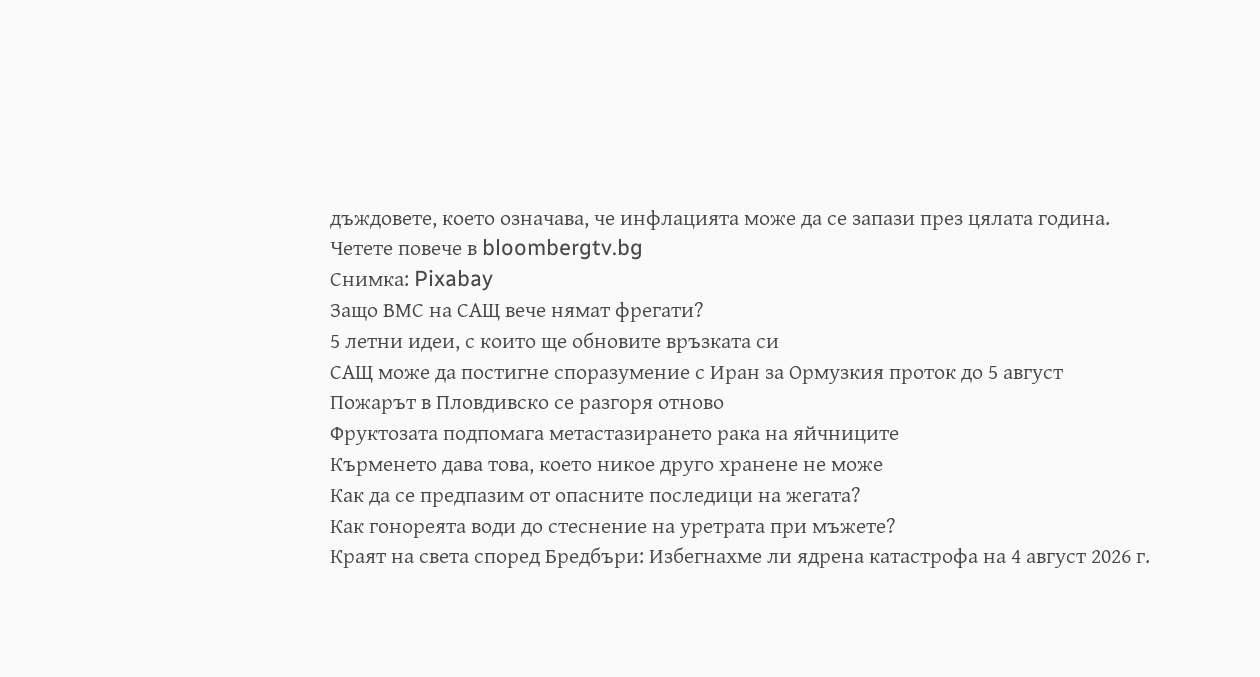дъждовете, което означава, че инфлацията може да се запази през цялата година.
Четете повече в bloombergtv.bg
Снимка: Pixabay
Защо ВМС на САЩ вече нямат фрегати?
5 летни идеи, с които ще обновите връзката си
САЩ може да постигне споразумение с Иран за Ормузкия проток до 5 август
Пожарът в Пловдивско се разгоря отново
Фруктозата подпомага метастазирането рака на яйчниците
Кърменето дава това, което никое друго хранене не може
Как да се предпазим от опасните последици на жегата?
Как гонореята води до стеснение на уретрата при мъжете?
Краят на света според Бредбъри: Избегнахме ли ядрена катастрофа на 4 август 2026 г.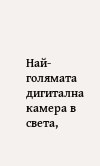Най-голямата дигитална камера в света,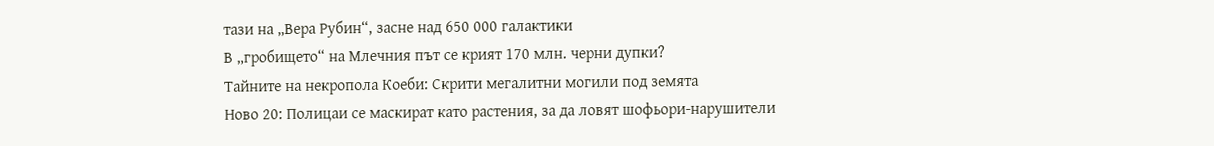тази на „Вера Рубин“, засне над 650 000 галактики
В „гробището“ на Млечния път се крият 170 млн. черни дупки?
Тайните на некропола Коеби: Скрити мегалитни могили под земята
Ново 20: Полицаи се маскират като растения, за да ловят шофьори-нарушители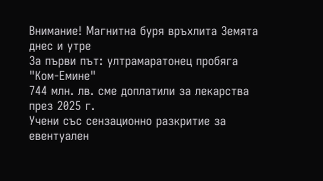Внимание! Магнитна буря връхлита Земята днес и утре
За първи път: ултрамаратонец пробяга "Ком-Емине"
744 млн. лв. сме доплатили за лекарства през 2025 г.
Учени със сензационно разкритие за евентуален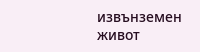извънземен живот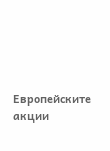Европейските акции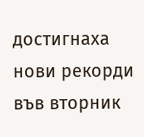достигнаха нови рекорди във вторник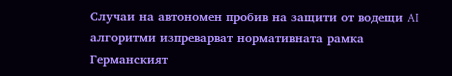Случаи на автономен пробив на защити от водещи AI алгоритми изпреварват нормативната рамка
Германският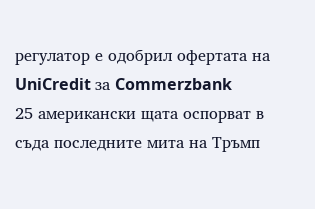регулатор е одобрил офертата на UniCredit за Commerzbank
25 американски щата оспорват в съда последните мита на Тръмп